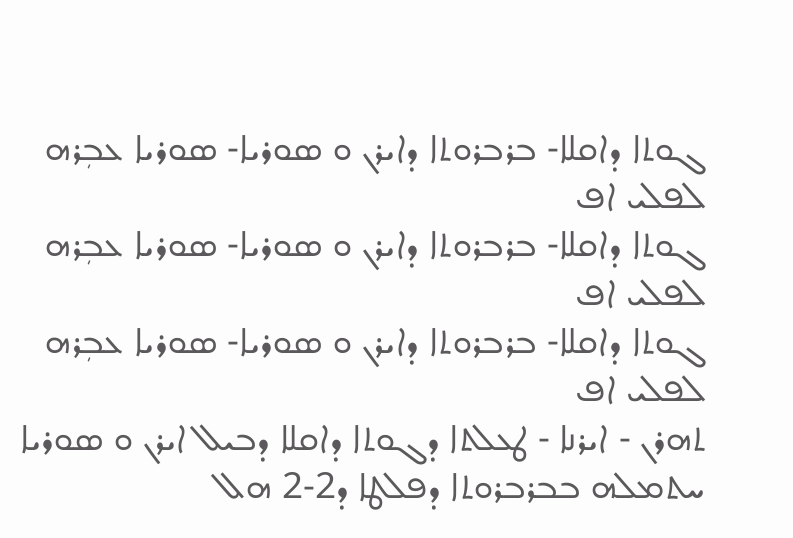ܓܘܬܐ ܕܐܩܠܐ- ܒܪܒܪܘܬܐ ܕܐܝܪܢ ܘ ܣܘܪܝܐ- ܣܘܪܝܐ ܥܒܼܪܗ ܠܦܠܝ ܐܦ
ܓܘܬܐ ܕܐܩܠܐ- ܒܪܒܪܘܬܐ ܕܐܝܪܢ ܘ ܣܘܪܝܐ- ܣܘܪܝܐ ܥܒܼܪܗ ܠܦܠܝ ܐܦ
ܓܘܬܐ ܕܐܩܠܐ- ܒܪܒܪܘܬܐ ܕܐܝܪܢ ܘ ܣܘܪܝܐ- ܣܘܪܝܐ ܥܒܼܪܗ ܠܦܠܝ ܐܦ
ܬܗܪܢ - ܐܝܪܢܐ - ܛܥܠܬܐ ܕܓܘܬܐ ܕܐܩܠܐ ܕܒܝܠ ܐܝܪܢ ܘ ܣܘܪܝܐ ܚܬܡܠܗ ܒܒܪܒܪܘܬܐ ܕܦܠܛܐ ܕ2-2 ܗܠ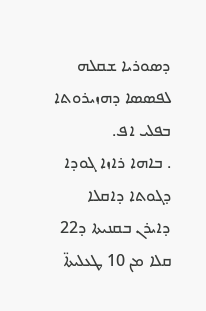ܕܣܘܪܝܐ ܫܩܠܗ ܠܦܣܣܐ ܕܗܙܝܪܘܬܐ ܒܦܠܝ ܐܦ.
. ܒܐܗܐ ܪܐܙܐ ܓܘܕܐ ܕܓܘܬܐ ܕܐܩܠܐ ܕܐܝܪܢ ܒܩܢܝܬܐ ܕ22 ܩܠܐ ܡܢ 10 ܛܥܠܝܬܐ̈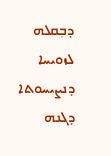ܕܒܼܩܠܗ ܠܙܘܝܚܐ ܕܢܨܝܚܘܬܐ ܕܓܢܗ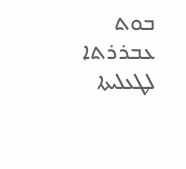ܒܘܬ ܥܒܪܪܬܐ ܠܛܥܠܝܬܐ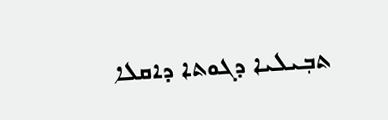ܬܒܼܝܠܝܐ ܕܓܘܬܐ ܕܐܩܠܐ